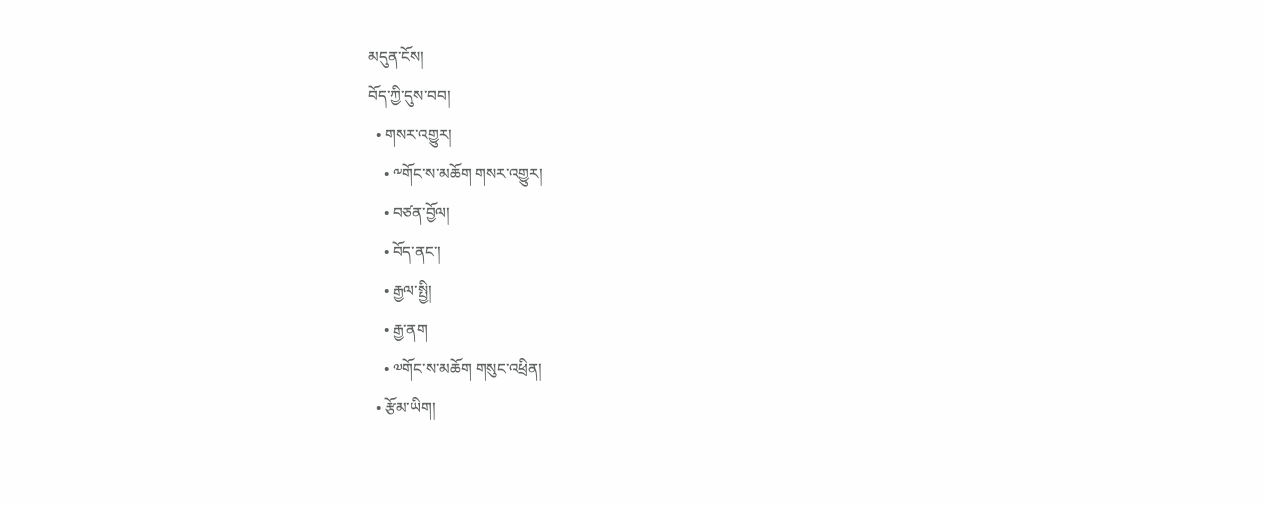མདུན་ངོས།
བོད་ཀྱི་དུས་བབ།
  • གསར་འགྱུར།
    • ༸གོང་ས་མཆོག གསར་འགྱུར།
    • བཙན་བྱོལ།
    • བོད་ནང་།
    • རྒྱལ་སྤྱི།
    • རྒྱ་ནག
    • ༧གོང་ས་མཆོག གསུང་འཕྲིན།
  • རྩོམ་ཡིག།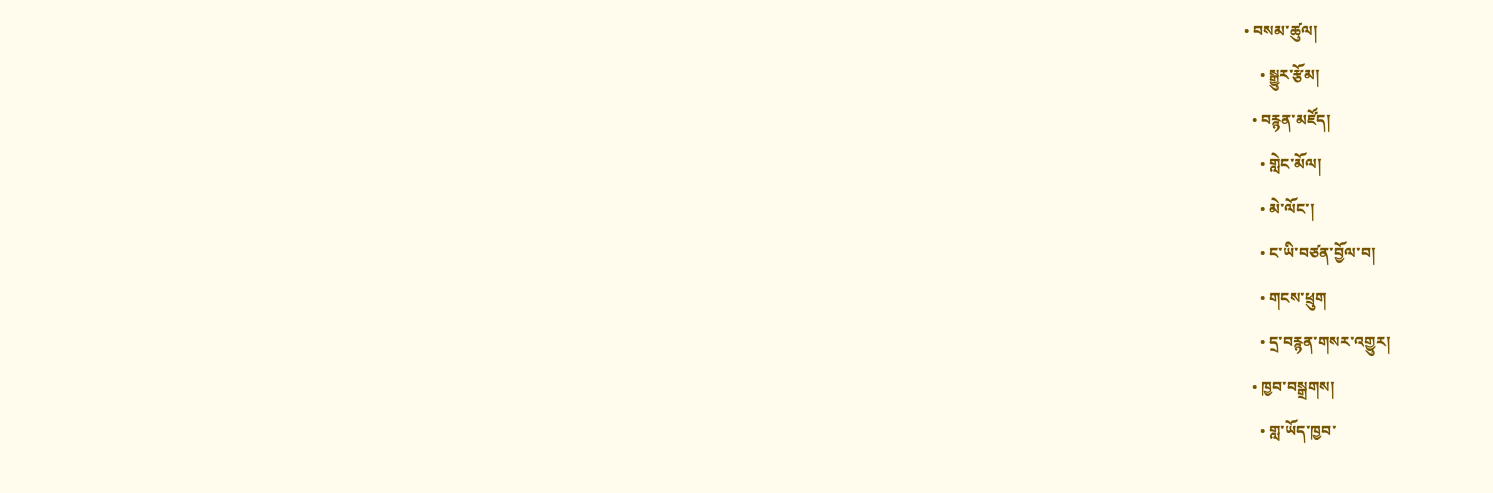• བསམ་ཚུལ།
    • སྒྱུར་རྩོམ།
  • བརྙན་མཛོད།
    • གླེང་མོལ།
    • མེ་ལོང་།
    • ང་ཡི་བཙན་བྱོལ་བ།
    • གངས་ཕྲུག
    • དྲ་བརྙན་གསར་འགྱུར།
  • ཁྱབ་བསྒྲགས།
    • གླ་ཡོད་ཁྱབ་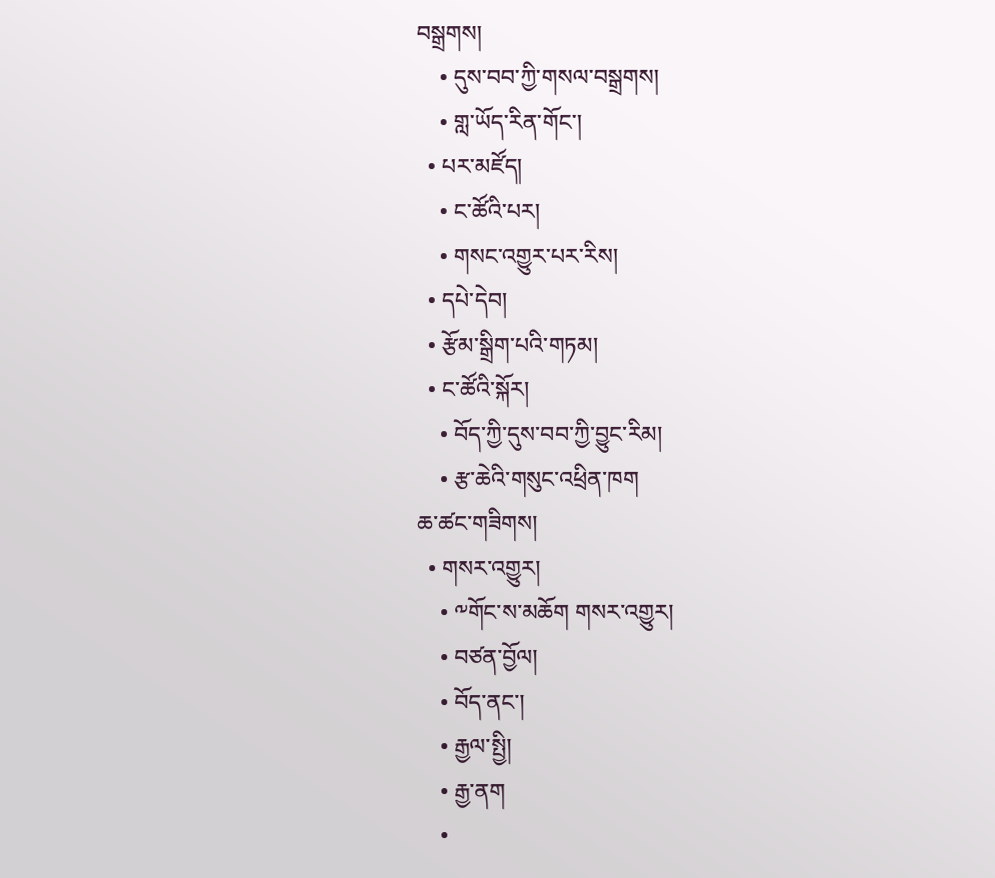བསྒྲགས།
    • དུས་བབ་ཀྱི་གསལ་བསྒྲགས།
    • གླ་ཡོད་རིན་གོང་།
  • པར་མཛོད།
    • ང་ཚོའི་པར།
    • གསང་འགྱུར་པར་རིས།
  • དཔེ་དེབ།
  • རྩོམ་སྒྲིག་པའི་གཏམ།
  • ང་ཚོའི་སྐོར།
    • བོད་ཀྱི་དུས་བབ་ཀྱི་བྱུང་རིམ།
    • རྩ་ཆེའི་གསུང་འཕྲིན་ཁག
ཆ་ཚང་གཟིགས།
  • གསར་འགྱུར།
    • ༸གོང་ས་མཆོག གསར་འགྱུར།
    • བཙན་བྱོལ།
    • བོད་ནང་།
    • རྒྱལ་སྤྱི།
    • རྒྱ་ནག
    •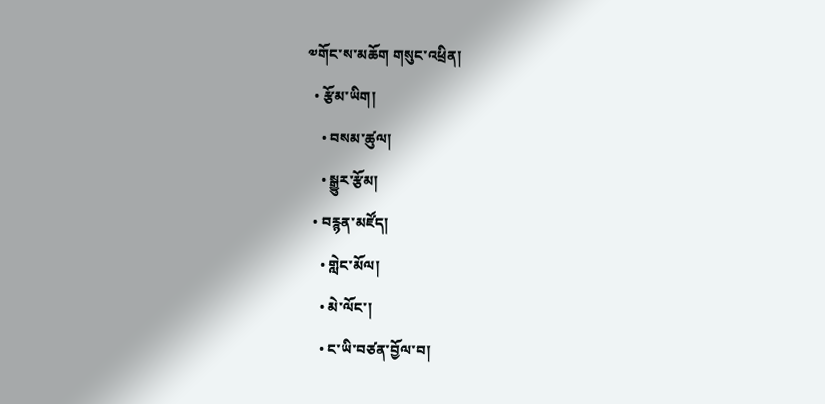༧གོང་ས་མཆོག གསུང་འཕྲིན།
  • རྩོམ་ཡིག།
    • བསམ་ཚུལ།
    • སྒྱུར་རྩོམ།
  • བརྙན་མཛོད།
    • གླེང་མོལ།
    • མེ་ལོང་།
    • ང་ཡི་བཙན་བྱོལ་བ།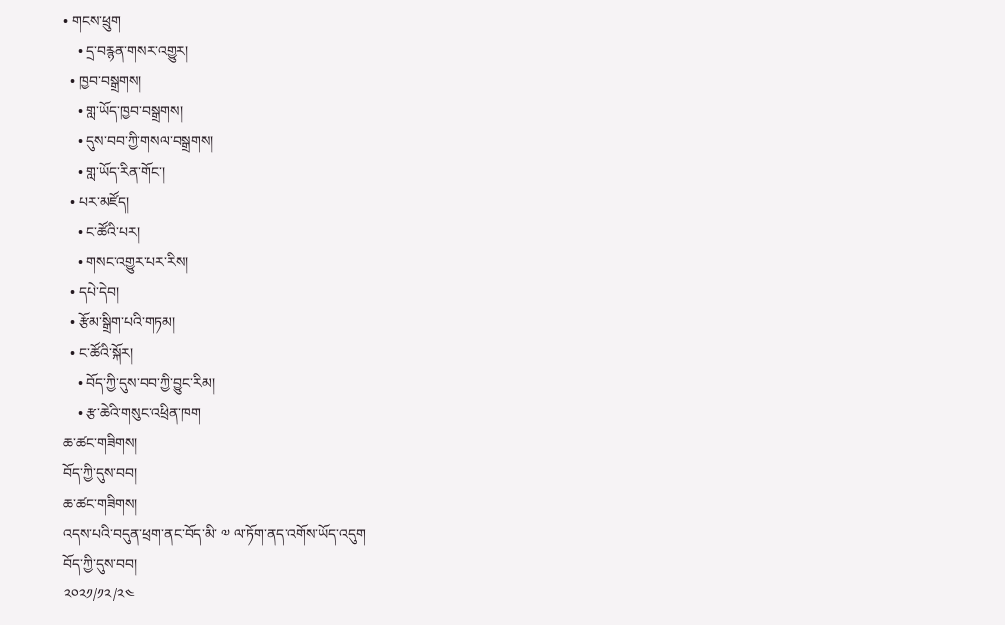• གངས་ཕྲུག
    • དྲ་བརྙན་གསར་འགྱུར།
  • ཁྱབ་བསྒྲགས།
    • གླ་ཡོད་ཁྱབ་བསྒྲགས།
    • དུས་བབ་ཀྱི་གསལ་བསྒྲགས།
    • གླ་ཡོད་རིན་གོང་།
  • པར་མཛོད།
    • ང་ཚོའི་པར།
    • གསང་འགྱུར་པར་རིས།
  • དཔེ་དེབ།
  • རྩོམ་སྒྲིག་པའི་གཏམ།
  • ང་ཚོའི་སྐོར།
    • བོད་ཀྱི་དུས་བབ་ཀྱི་བྱུང་རིམ།
    • རྩ་ཆེའི་གསུང་འཕྲིན་ཁག
ཆ་ཚང་གཟིགས།
བོད་ཀྱི་དུས་བབ།
ཆ་ཚང་གཟིགས།
འདས་པའི་བདུན་ཕྲག་ནང་བོད་མི་ ༧ ལ་ཏོག་ནད་འགོས་ཡོད་འདུག
བོད་ཀྱི་དུས་བབ།
༢༠༢༡/༡༢/༢༤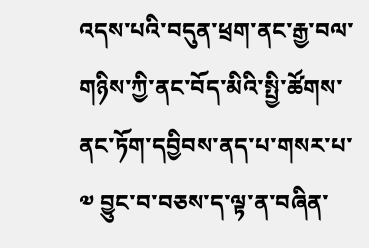འདས་པའི་བདུན་ཕྲག་ནང་རྒྱ་བལ་གཉིས་ཀྱི་ནང་བོད་མིའི་སྤྱི་ཚོགས་ནང་ཏོག་དབྱིབས་ནད་པ་གསར་པ་ ༧ བྱུང་བ་བཅས་ད་ལྟ་ན་བཞིན་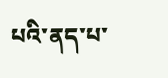པའི་ནད་པ་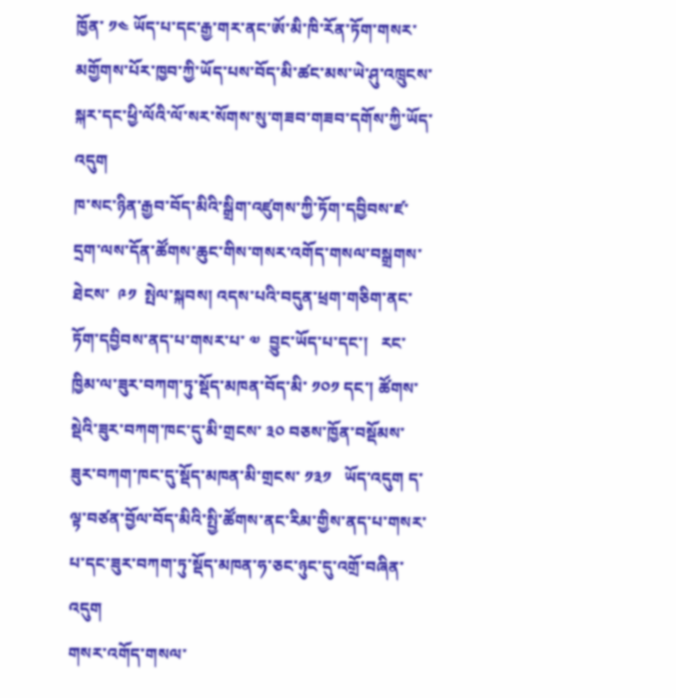ཁྱོན་ ༡༤ ཡོད་པ་དང་རྒྱ་གར་ནང་ཨོ་མི་ཁི་རོན་ཏོག་གསར་མགྱོགས་པོར་ཁྱབ་ཀྱི་ཡོད་པས་བོད་མི་ཚང་མས་ཡེ་ཤུ་འཁྲུངས་སྐར་དང་ཕྱི་ལོའི་ལོ་སར་སོགས་སུ་གཟབ་གཟབ་དགོས་ཀྱི་ཡོད་འདུག
ཁ་སང་ཉིན་རྒྱབ་བོད་མིའི་སྒྲིག་འཛུགས་ཀྱི་ཏོག་དབྱིབས་ཛ་དྲག་ལས་དོན་ཚོགས་ཆུང་གིས་གསར་འགོད་གསལ་བསྒྲགས་ཐེངས་  ༩༡  སྤེལ་སྐབས། འདས་པའི་བདུན་ཕྲག་གཅིག་ནང་ཏོག་དབྱིབས་ནད་པ་གསར་པ་ ༧  བྱུང་ཡོད་པ་དང་།   རང་ཁྱིམ་ལ་ཟུར་བཀག་ཏུ་སྡོད་མཁན་བོད་མི་ ༡༠༡ དང་། ཚོགས་སྡེའི་ཟུར་བཀག་ཁང་དུ་མི་གྲངས་ ༣༠ བཅས་ཁྱོན་བསྡོམས་ཟུར་བཀག་ཁང་དུ་སྡོད་མཁན་མི་གྲངས་ ༡༣༡   ཡོད་འདུག ད་ལྟ་བཙན་བྱོལ་བོད་མིའི་སྤྱི་ཚོགས་ནང་རིམ་གྱིས་ནད་པ་གསར་པ་དང་ཟུར་བཀག་ཏུ་སྡོད་མཁན་ཧ་ཅང་ཉུང་དུ་འགྲོ་བཞིན་འདུག
གསར་འགོད་གསལ་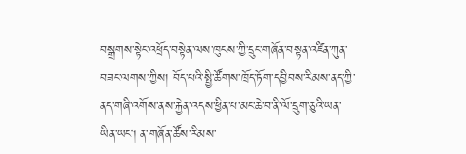བསྒྲགས་སྟེང་འཕྲོད་བསྟེན་ལས་ཁུངས་ཀྱི་དྲུང་གཞོན་བསྟན་འཛིན་ཀུན་བཟང་ལགས་ཀྱིས། བོད་པའི་སྤྱི་ཚོགས་ཁྲོད་ཏོག་དབྱིབས་རིམས་ནད་ཀྱི་ནད་གཞི་འགོས་ནས་རྐྱེན་འདས་ཕྱིན་པ་མང་ཆེ་བ་ནི་ལོ་དྲུག་ཅུའི་ཡན་ཡིན་ཡང། ན་གཞོན་ཚོས་རིམས་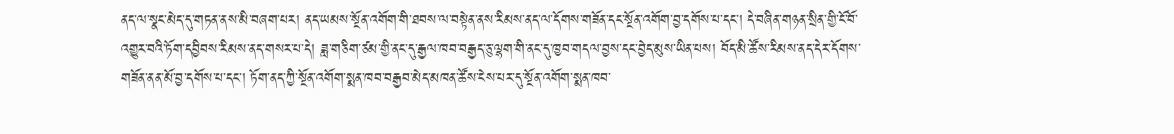ནད་ལ་སྣང་མེད་དུ་གཏན་ནས་མི་བཞག་པར། ནད་ཡམས་སྔོན་འགོག་གི་ཐབས་ལ་བསྟེན་ནས་རིམས་ནད་ལ་དོགས་གཟོན་དང་སྔོན་འགོག་བྱ་དགོས་པ་དང་། དེ་བཞིན་གཉན་སྲིན་གྱི་ངོ་བོ་འགྱུར་བའི་ཏོག་དབྱིབས་རིམས་ནད་གསར་པ་དེ། ཟླ་གཅིག་ཙམ་གྱི་ནང་དུ་རྒྱལ་ཁབ་བརྒྱད་ཅུ་ལྷག་གི་ནང་དུ་ཁྱབ་གདལ་བྱས་དང་བྱེད་མུས་ཡིན་པས། བོད་མི་ཚོས་རིམས་ནད་དེར་དོགས་གཟོན་ནན་མོ་བྱ་དགོས་པ་དང་། ཏོག་ནད་ཀྱི་སྔོན་འགོག་སྨན་ཁབ་བརྒྱབ་མེད་མཁན་ཚོས་ངེས་པར་དུ་སྔོན་འགོག་སྨན་ཁབ་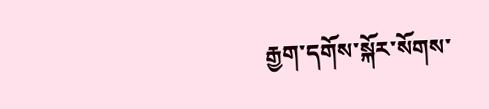རྒྱག་དགོས་སྐོར་སོགས་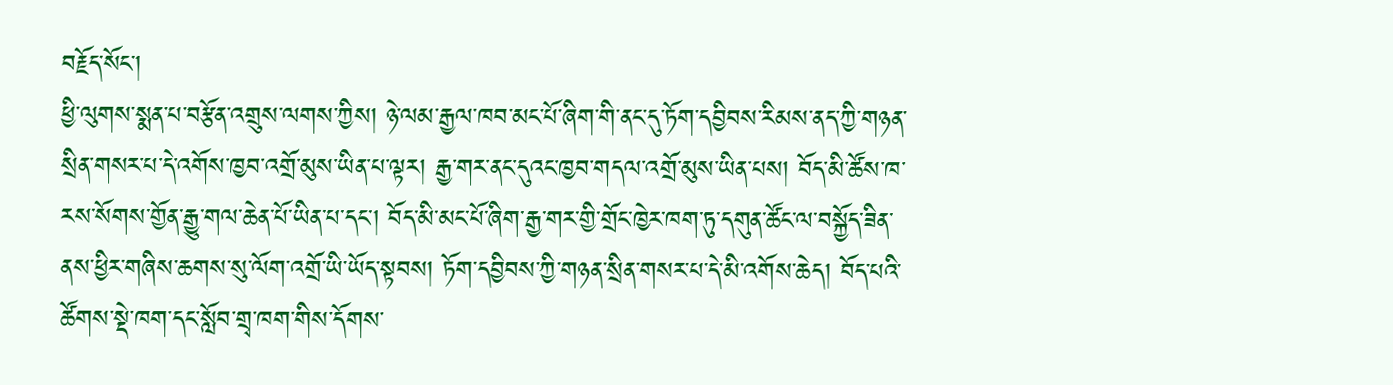བརྗོད་སོང་།
ཕྱི་ལུགས་སྨན་པ་བརྩོན་འགྲུས་ལགས་ཀྱིས། ཉེ་ལམ་རྒྱལ་ཁབ་མང་པོ་ཞིག་གི་ནང་དུ་ཏོག་དབྱིབས་རིམས་ནད་ཀྱི་གཉན་སྲིན་གསར་པ་དེ་འགོས་ཁྱབ་འགྲོ་མུས་ཡིན་པ་ལྟར། རྒྱ་གར་ནང་དུའང་ཁྱབ་གདལ་འགྲོ་མུས་ཡིན་པས། བོད་མི་ཚོས་ཁ་རས་སོགས་གྱོན་རྒྱུ་གལ་ཆེན་པོ་ཡིན་པ་དང་། བོད་མི་མང་པོ་ཞིག་རྒྱ་གར་གྱི་གྲོང་ཁྱེར་ཁག་ཏུ་དགུན་ཚོང་ལ་བསྐྱོད་ཟིན་ནས་ཕྱིར་གཞིས་ཆགས་སུ་ལོག་འགྲོ་ཡི་ཡོད་སྟབས། ཏོག་དབྱིབས་ཀྱི་གཉན་སྲིན་གསར་པ་དེ་མི་འགོས་ཆེད། བོད་པའི་ཚོགས་སྡེ་ཁག་དང་སློབ་གྲྭ་ཁག་གིས་དོགས་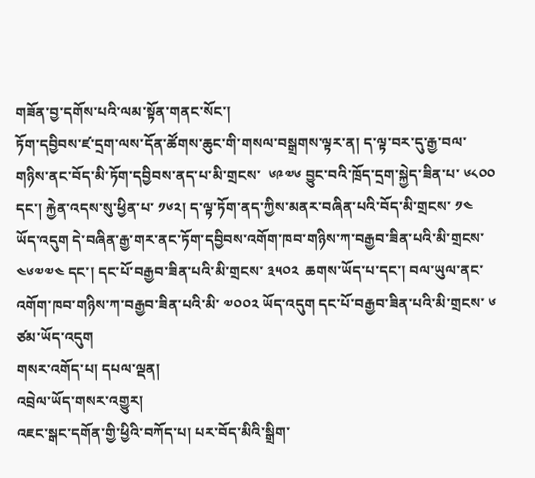གཟོན་བྱ་དགོས་པའི་ལམ་སྟོན་གནང་སོང་།
ཏོག་དབྱིབས་ཛ་དྲག་ལས་དོན་ཚོགས་ཆུང་གི་གསལ་བསྒྲགས་ལྟར་ན། ད་ལྟ་བར་དུ་རྒྱ་བལ་གཉིས་ནང་བོད་མི་ཏོག་དབྱིབས་ནད་པ་མི་གྲངས་  ༦༩༧༦ བྱུང་བའི་ཁྲོད་དྲག་སྐྱེད་ཟིན་པ་ ༦༨༠༠ དང་། རྐྱེན་འདས་སུ་ཕྱིན་པ་ ༡༦༢། ད་ལྟ་ཏོག་ནད་ཀྱིས་མནར་བཞིན་པའི་བོད་མི་གྲངས་ ༡༤  ཡོད་འདུག དེ་བཞིན་རྒྱ་གར་ནང་ཏོག་དབྱིབས་འགོག་ཁབ་གཉིས་ཀ་བརྒྱབ་ཟིན་པའི་མི་གྲངས་ ༤༦༧༧༤ དང་། དང་པོ་བརྒྱབ་ཟིན་པའི་མི་གྲངས་ ༣༥༠༢  ཆགས་ཡོད་པ་དང་། བལ་ཡུལ་ནང་འགོག་ཁབ་གཉིས་ཀ་བརྒྱབ་ཟིན་པའི་མི་ ༧༠༠༢ ཡོད་འདུག དང་པོ་བརྒྱབ་ཟིན་པའི་མི་གྲངས་ ༦   ཙམ་ཡོད་འདུག
གསར་འགོད་པ། དཔལ་ལྡན།
འབྲེལ་ཡོད་གསར་འགྱུར།
འཇང་སྒང་དགོན་གྱི་ཕྱིའི་བཀོད་པ། པར་བོད་མིའི་སྒྲིག་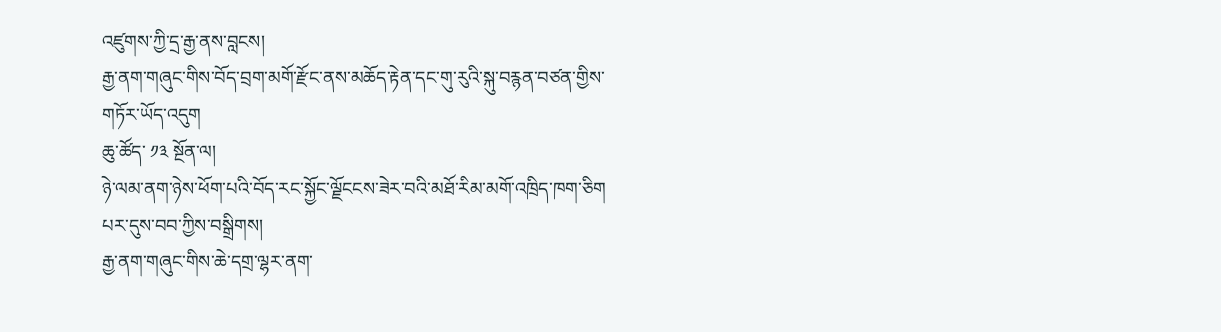འཛུགས་ཀྱི་དྲ་རྒྱ་ནས་བླངས།
རྒྱ་ནག་གཞུང་གིས་བོད་བྲག་མགོ་རྫོང་ནས་མཆོད་རྟེན་དང་གུ་རུའི་སྐུ་བརྙན་བཙན་གྱིས་གཏོར་ཡོད་འདུག
ཆུ་ཚོད་ ༡༣ སྔོན་ལ།
ཉེ་ལམ་ནག་ཉེས་ཕོག་པའི་བོད་རང་སྐྱོང་ལྗོངངས་ཟེར་བའི་མཐོ་རིམ་མགོ་འཁྲིད་ཁག་ཅིག པར་དུས་བབ་ཀྱིས་བསྒྲིགས།
རྒྱ་ནག་གཞུང་གིས་ཆེ་དགྲ་ལྷར་ནག་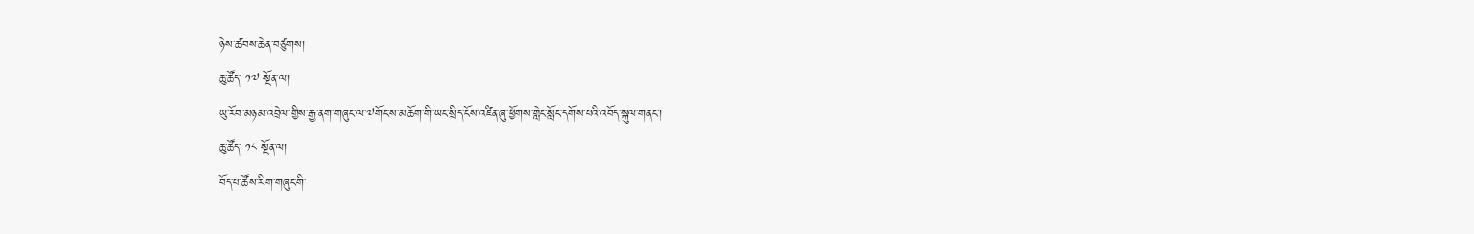ཉེས་ཚབས་ཆེན་བཙུགས།
ཆུ་ཚོད་ ༡༧ སྔོན་ལ།
ཡུ་རོབ་མཉམ་འབྲེལ་གྱིས་རྒྱ་ནག་གཞུང་ལ་༧གོང་ས་མཆོག་གི་ཡང་སྲིད་ངོས་འཛིན་ཞུ་ཕྱོགས་གླེང་སློང་དགོས་པའི་འབོད་སྐུལ་གནང་།
ཆུ་ཚོད་ ༡༨ སྔོན་ལ།
བོད་པ་ཚོས་རིག་གཞུང་གི་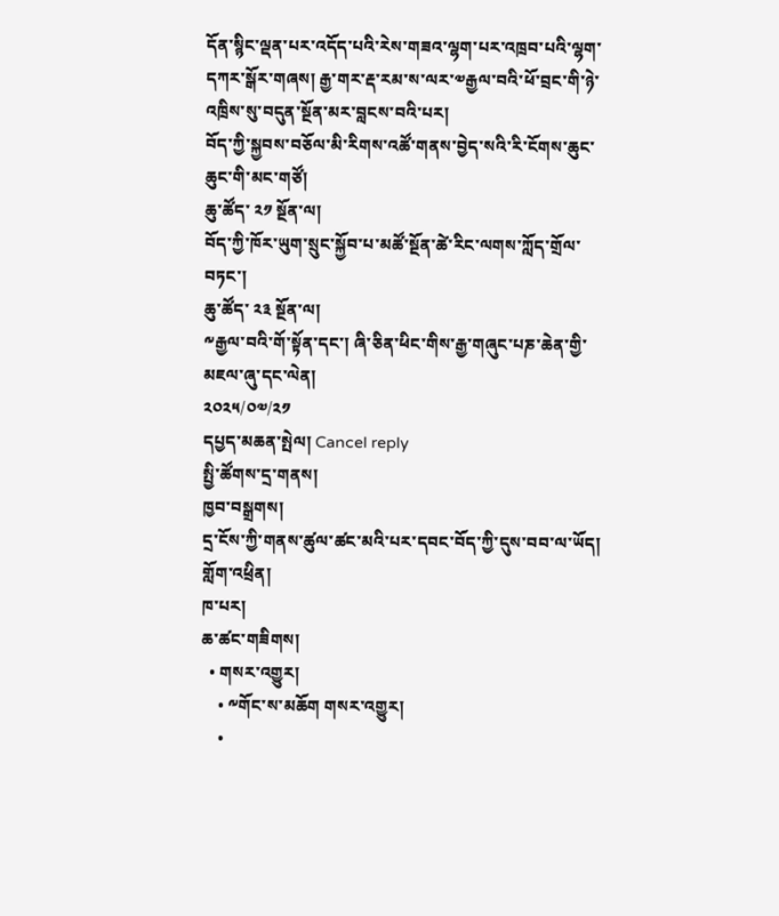དོན་སྙིང་ལྡན་པར་འདོད་པའི་རེས་གཟའ་ལྷག་པར་འཁྲབ་པའི་ལྷག་དཀར་སྒོར་གཞས། རྒྱ་གར་རྡ་རམ་ས་ལར་༧རྒྱལ་བའི་ཕོ་བྲང་གི་ཉེ་འཁྲིས་སུ་བདུན་སྔོན་མར་བླངས་བའི་པར།
བོད་ཀྱི་སྐྱབས་བཅོལ་མི་རིགས་འཚོ་གནས་བྱེད་སའི་རི་ངོགས་ཆུང་ཆུང་གི་མང་གཙོ།
ཆུ་ཚོད་ ༢༡ སྔོན་ལ།
བོད་ཀྱི་ཁོར་ཡུག་སྲུང་སྐྱོབ་པ་མཚོ་སྔོན་ཚེ་རིང་ལགས་ཀློད་གྲོལ་བཏང་།
ཆུ་ཚོད་ ༢༣ སྔོན་ལ།
༸རྒྱལ་བའི་གོ་སྟོན་དང་། ཞི་ཅིན་ཕིང་གིས་རྒྱ་གཞུང་པཎ་ཆེན་གྱི་མཇལ་ཞུ་དང་ལེན།
༢༠༢༥/༠༧/༢༡
དཔྱད་མཆན་སྤེལ། Cancel reply
སྤྱི་ཚོགས་དྲ་གནས།
ཁྱབ་བསྒྲགས།
དྲ་ངོས་ཀྱི་གནས་ཚུལ་ཚང་མའི་པར་དབང་བོད་ཀྱི་དུས་བབ་ལ་ཡོད།
གློག་འཕྲིན།
ཁ་པར།
ཆ་ཚང་གཟིགས།
  • གསར་འགྱུར།
    • ༸གོང་ས་མཆོག གསར་འགྱུར།
    •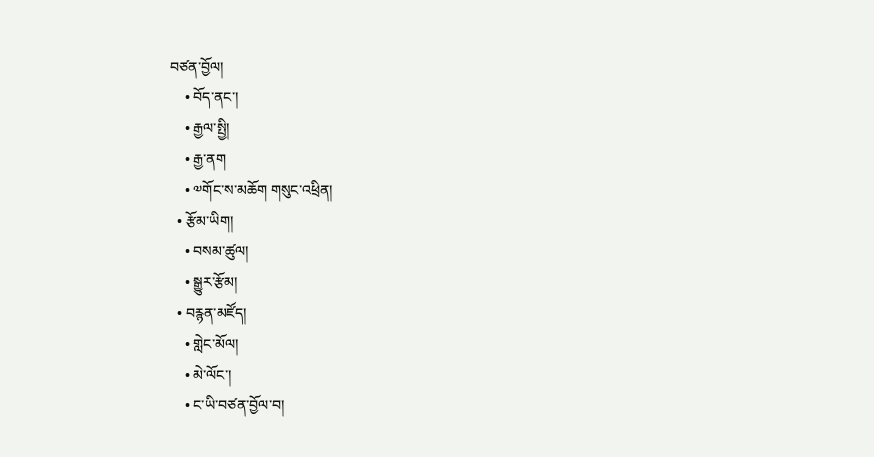བཙན་བྱོལ།
    • བོད་ནང་།
    • རྒྱལ་སྤྱི།
    • རྒྱ་ནག
    • ༧གོང་ས་མཆོག གསུང་འཕྲིན།
  • རྩོམ་ཡིག།
    • བསམ་ཚུལ།
    • སྒྱུར་རྩོམ།
  • བརྙན་མཛོད།
    • གླེང་མོལ།
    • མེ་ལོང་།
    • ང་ཡི་བཙན་བྱོལ་བ།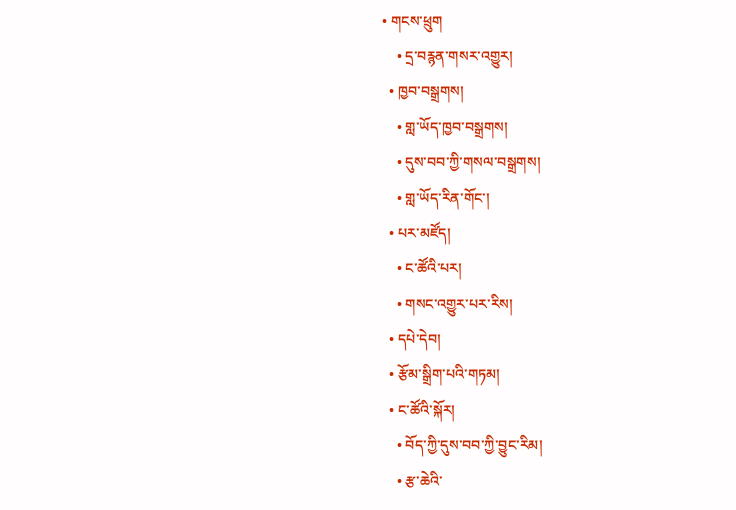• གངས་ཕྲུག
    • དྲ་བརྙན་གསར་འགྱུར།
  • ཁྱབ་བསྒྲགས།
    • གླ་ཡོད་ཁྱབ་བསྒྲགས།
    • དུས་བབ་ཀྱི་གསལ་བསྒྲགས།
    • གླ་ཡོད་རིན་གོང་།
  • པར་མཛོད།
    • ང་ཚོའི་པར།
    • གསང་འགྱུར་པར་རིས།
  • དཔེ་དེབ།
  • རྩོམ་སྒྲིག་པའི་གཏམ།
  • ང་ཚོའི་སྐོར།
    • བོད་ཀྱི་དུས་བབ་ཀྱི་བྱུང་རིམ།
    • རྩ་ཆེའི་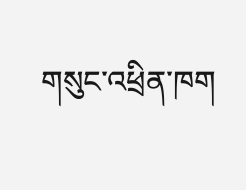གསུང་འཕྲིན་ཁག